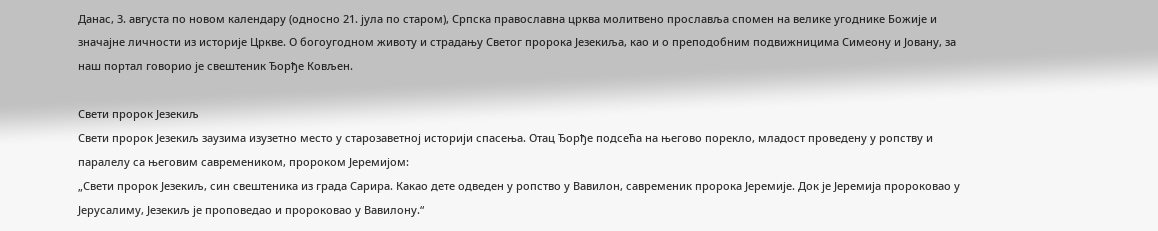Данас, 3. августа по новом календару (односно 21. јула по старом), Српска православна црква молитвено прославља спомен на велике угоднике Божије и значајне личности из историје Цркве. О богоугодном животу и страдању Светог пророка Језекиља, као и о преподобним подвижницима Симеону и Јовану, за наш портал говорио је свештеник Ђорђе Ковљен.

Свети пророк Језекиљ
Свети пророк Језекиљ заузима изузетно место у старозаветној историји спасења. Отац Ђорђе подсећа на његово порекло, младост проведену у ропству и паралелу са његовим савремеником, пророком Јеремијом:
„Свети пророк Језекиљ, син свештеника из града Сарира. Какaо дете одведен у ропство у Вавилон, савременик пророка Јеремије. Док је Јеремија пророковао у Јерусалиму, Језекиљ је проповедао и пророковао у Вавилону.“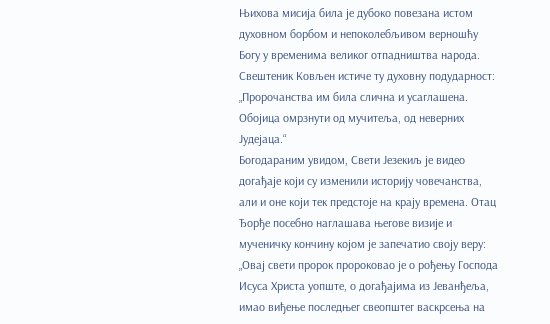Њихова мисија била је дубоко повезана истом духовном борбом и непоколебљивом верношћу Богу у временима великог отпадништва народа. Свештеник Ковљен истиче ту духовну подударност:
„Пророчанства им била слична и усаглашена. Обојица омрзнути од мучитеља, од неверних Јудејаца.“
Богодараним увидом, Свети Језекиљ је видео догађаје који су изменили историју човечанства, али и оне који тек предстоје на крају времена. Отац Ђорђе посебно наглашава његове визије и мученичку кончину којом је запечатио своју веру:
„Овај свети пророк пророковао је о рођењу Господа Исуса Христа уопште, о догађајима из Јеванђеља, имао виђење последњег свеопштег васкрсења на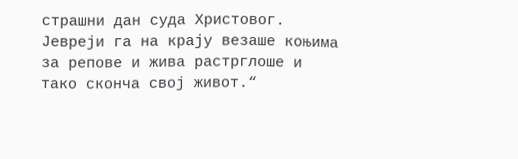страшни дан суда Христовог. Јевреји га на крају везаше коњима за репове и жива растрглоше и тако сконча свој живот.“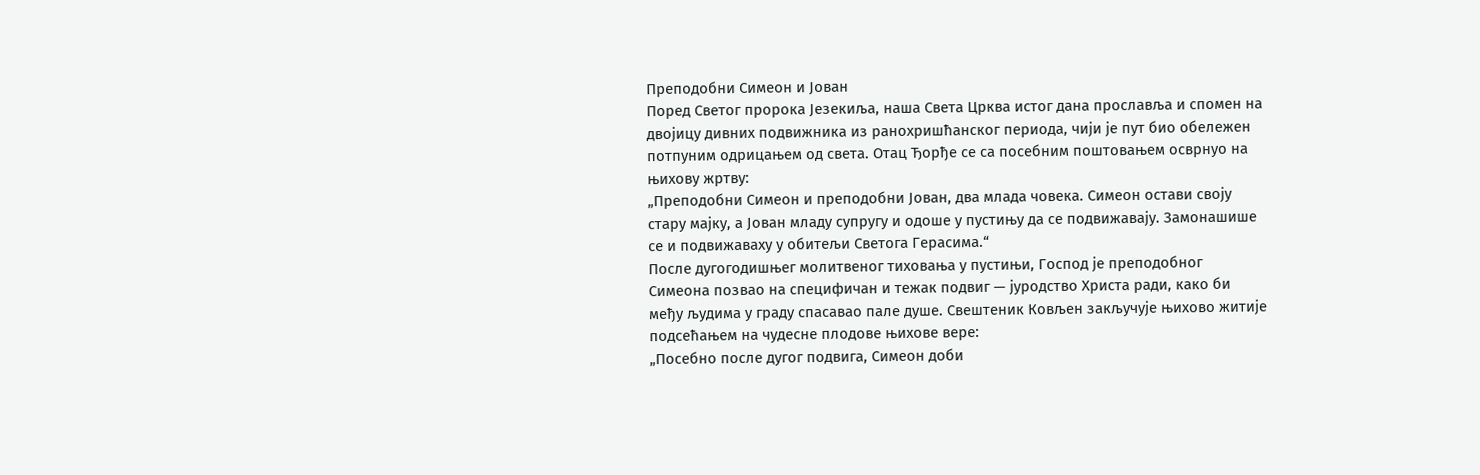Преподобни Симеон и Јован
Поред Светог пророка Језекиља, наша Света Црква истог дана прославља и спомен на двојицу дивних подвижника из ранохришћанског периода, чији је пут био обележен потпуним одрицањем од света. Отац Ђорђе се са посебним поштовањем осврнуо на њихову жртву:
„Преподобни Симеон и преподобни Јован, два млада човека. Симеон остави своју стару мајку, а Јован младу супругу и одоше у пустињу да се подвижавају. Замонашише се и подвижаваху у обитељи Светога Герасима.“
После дугогодишњег молитвеног тиховања у пустињи, Господ је преподобног Симеона позвао на специфичан и тежак подвиг — јуродство Христа ради, како би међу људима у граду спасaвао пале душе. Свештеник Ковљен закључује њихово житије подсећањем на чудесне плодове њихове вере:
„Посебно после дугог подвига, Симеон доби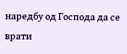наредбу од Господа да се врати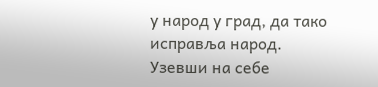у народ у град, да такo исправља народ. Узевши на себе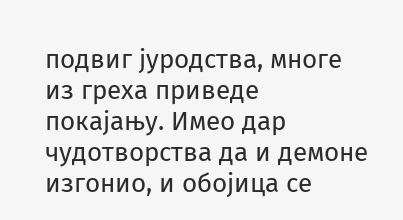подвиг јуродства, многе из греха приведе покајању. Имео дар чудотворства да и демоне изгонио, и обојица се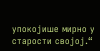упокојише мирно у старости својој.“